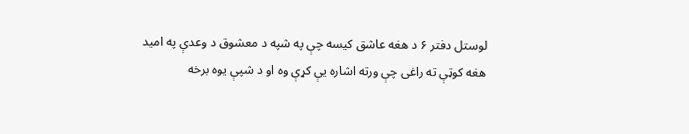لوستل دفتر ۶ د هغه عاشق کیسه چې په شپه د معشوق د وعدې په امید هغه کوټې ته راغی چې ورته اشاره یې کړې وه او د شپې یوه برخه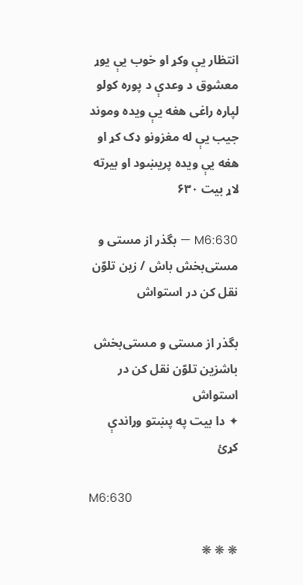انتظار یې وکړ او خوب یې یوړ معشوق د وعدې د پوره کولو لپاره راغی هغه یې ویده وموند جیب یې له مغزونو ډک کړ او هغه یې ویده پریښود او بیرته لاړ بيت ۶۳۰

M6:630 — بگذر از مستی و مستی‌بخش باش / زین تلوّن نقل کن در استواش

بگذر از مستی و مستی‌بخش باشزین تلوّن نقل کن در استواش
✦ دا بیت په پښتو وړاندې کړئ

M6:630

❋ ❋ ❋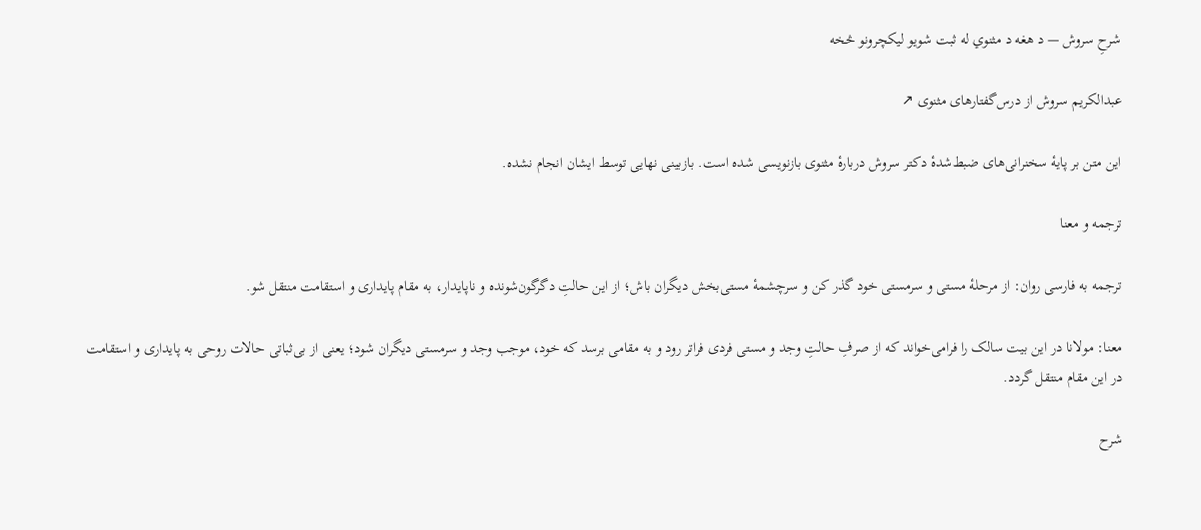شرحِ سروش — د هغه د مثنوي له ثبت شویو لیکچرونو څخه

عبدالکریم سروش از درس‌گفتارهای مثنوی ↗

این متن بر پایهٔ سخنرانی‌های ضبط‌شدهٔ دکتر سروش دربارهٔ مثنوی بازنویسی شده است. بازبینی نهایی توسط ایشان انجام نشده.

ترجمه و معنا

ترجمه به فارسی روان: از مرحلهٔ مستی و سرمستی خود گذر کن و سرچشمهٔ مستی‌بخش دیگران باش؛ از این حالتِ دگرگون‌شونده و ناپایدار، به مقام پایداری و استقامت منتقل شو.

معنا: مولانا در این بیت سالک را فرامی‌خواند که از صرفِ حالتِ وجد و مستی فردی فراتر رود و به مقامی برسد که خود، موجب وجد و سرمستی دیگران شود؛ یعنی از بی‌ثباتی حالات روحی به پایداری و استقامت در این مقام منتقل گردد.

شرح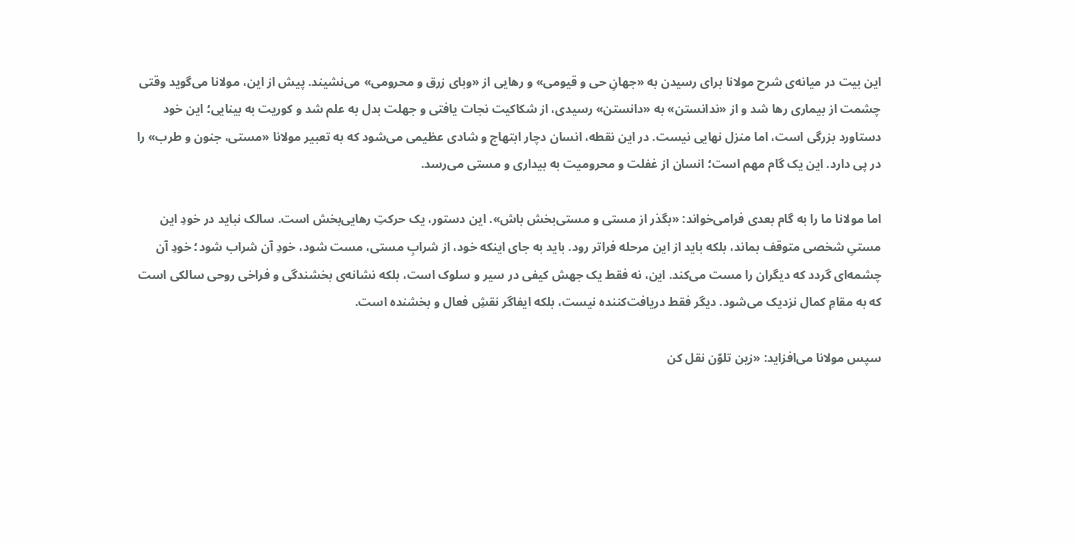این بیت در میانه‌ی شرح مولانا برای رسیدن به «جهانِ حی و قیومی» و رهایی از «وبای زرق و محرومی» می‌نشیند. پیش از این، مولانا می‌گوید وقتی چشمت از بیماری رها شد و از «ندانستن» به «دانستن» رسیدی، از شکاکیت نجات یافتی و جهلت بدل به علم شد و کوریت به بینایی؛ این خود دستاورد بزرگی است، اما منزل نهایی نیست. در این نقطه، انسان دچار ابتهاج و شادی عظیمی می‌شود که به تعبیر مولانا «مستی، جنون و طرب» را در پی دارد. این یک گام مهم است؛ انسان از غفلت و محرومیت به بیداری و مستی می‌رسد.

اما مولانا ما را به گام بعدی فرامی‌خواند: «بگذر از مستی و مستی‌بخش باش». این دستور، یک حرکتِ رهایی‌بخش است. سالک نباید در خودِ این مستیِ شخصی متوقف بماند، بلکه باید از این مرحله فراتر رود. باید به جای اینکه خود، از شرابِ مستی، مست شود، خودِ آن شراب شود؛ خودِ آن چشمه‌ای گردد که دیگران را مست می‌کند. این، نه فقط یک جهش کیفی در سیر و سلوک است، بلکه نشانه‌ی بخشندگی و فراخی روحی سالکی است که به مقامِ کمال نزدیک می‌شود. دیگر فقط دریافت‌کننده نیست، بلکه ایفاگر نقشِ فعال و بخشنده است.

سپس مولانا می‌افزاید: «زین تلوّن نقل کن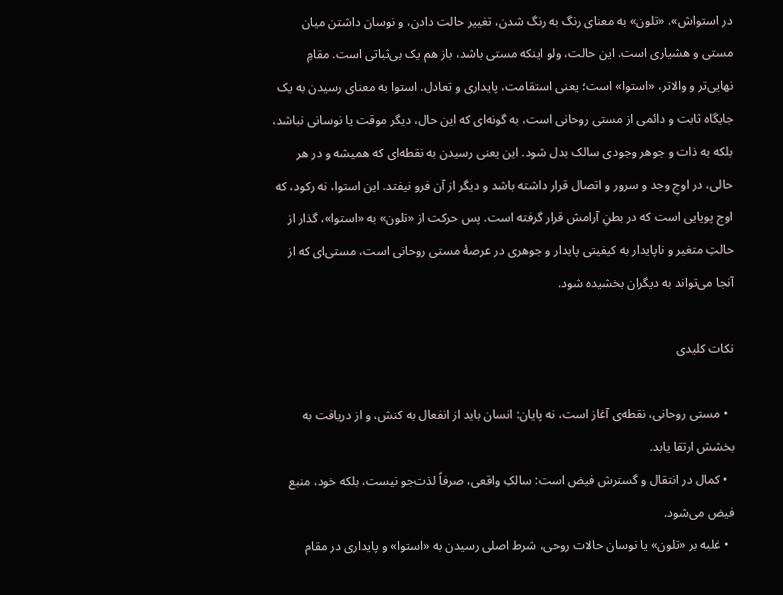در استواش». «تلون» به معنای رنگ به رنگ شدن، تغییر حالت دادن، و نوسان داشتن میان مستی و هشیاری است. این حالت، ولو اینکه مستی باشد، باز هم یک بی‌ثباتی است. مقامِ نهایی‌تر و والاتر، «استوا» است؛ یعنی استقامت، پایداری و تعادل. استوا به معنای رسیدن به یک جایگاه ثابت و دائمی از مستی روحانی است، به گونه‌ای که این حال، دیگر موقت یا نوسانی نباشد، بلکه به ذات و جوهر وجودی سالک بدل شود. این یعنی رسیدن به نقطه‌ای که همیشه و در هر حالی، در اوجِ وجد و سرور و اتصال قرار داشته باشد و دیگر از آن فرو نیفتد. این استوا، نه رکود، که اوج پویایی است که در بطنِ آرامش قرار گرفته است. پس حرکت از «تلون» به «استوا»، گذار از حالتِ متغیر و ناپایدار به کیفیتی پایدار و جوهری در عرصهٔ مستی روحانی است، مستی‌ای که از آنجا می‌تواند به دیگران بخشیده شود.

نکات کلیدی

  • مستی روحانی، نقطه‌ی آغاز است، نه پایان: انسان باید از انفعال به کنش، و از دریافت به بخشش ارتقا یابد.
  • کمال در انتقال و گسترش فیض است: سالکِ واقعی، صرفاً لذت‌جو نیست، بلکه خود، منبع فیض می‌شود.
  • غلبه بر «تلون» یا نوسان حالات روحی، شرط اصلی رسیدن به «استوا» و پایداری در مقام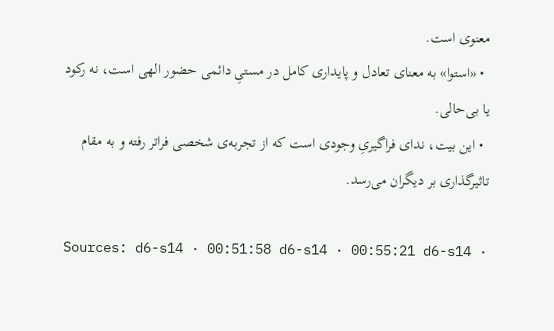معنوی است.
  • «استوا» به معنای تعادل و پایداری کامل در مستیِ دائمی حضور الهی است، نه رکود یا بی‌حالی.
  • این بیت، ندای فراگیریِ وجودی است که از تجربه‌ی شخصی فراتر رفته و به مقام تاثیرگذاری بر دیگران می‌رسد.

Sources: d6-s14 · 00:51:58 d6-s14 · 00:55:21 d6-s14 ·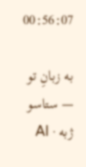00:56:07

به زبانِ تو — ستاسو ژبه · AI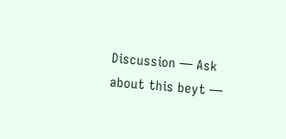Discussion — Ask about this beyt —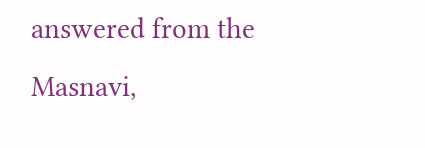answered from the Masnavi,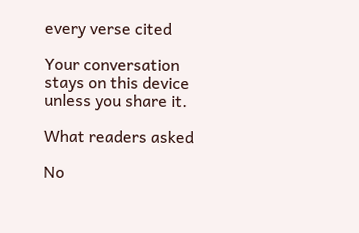every verse cited

Your conversation stays on this device unless you share it.

What readers asked

No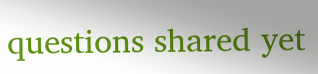questions shared yet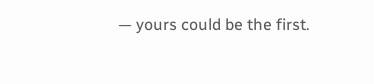— yours could be the first.